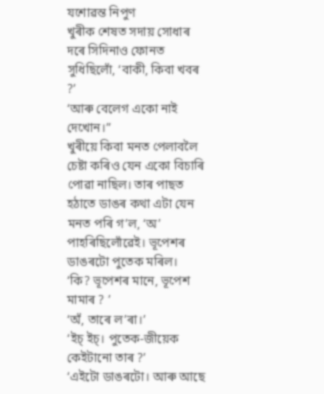যশোৱন্ত নিপুণ
খুৰীক শেষত সদায় সোধাৰ দৰে সিদিনাও ফোনত সুধিছিলোঁ, ‘বাকী, কিবা খবৰ ?’
‘আৰু বেলেগ একো নাই দেখোন।”
খুৰীয়ে কিবা মনত পেলাবলৈ চেষ্টা কৰিও যেন একো বিচাৰি পোৱা নাছিল। তাৰ পাছত হঠাতে ডাঙৰ কথা এটা যেন মনত পৰি গ’ল, ‘অ’ পাহৰিছিলোঁৱেই। ভূপেশৰ ডাঙৰটো পুতেক মৰিল।
‘কি? ভূপেশৰ মানে, ভূপেশ মামাৰ ? ’
‘অঁ, তাৰে ল’ৰা।’
‘ইচ্ ইচ্। পুতেক-জীয়েক কেইটানো তাৰ ?’
‘এইটো ডাঙৰটো। আৰু আছে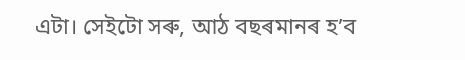এটা। সেইটো সৰু, আঠ বছৰমানৰ হ’ব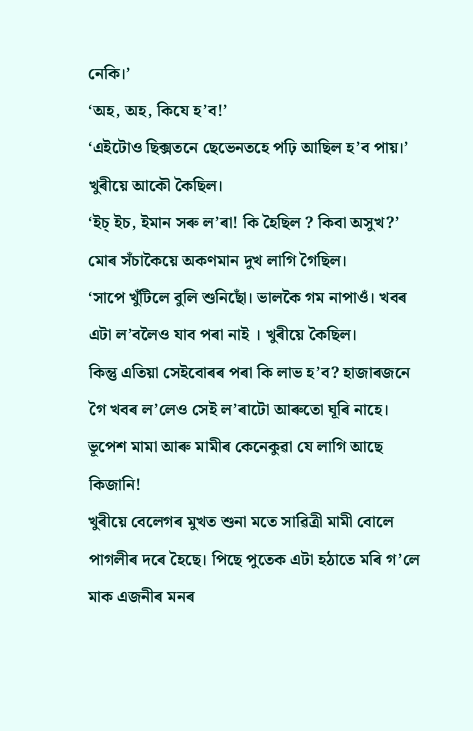নেকি।’
‘অহ, অহ, কিযে হ’ব!’
‘এইটোও ছিক্সতনে ছেভেনতহে পঢ়ি আছিল হ’ব পায়।’ খুৰীয়ে আকৌ কৈছিল।
‘ইচ্ ইচ, ইমান সৰু ল’ৰা! কি হৈছিল ? কিবা অসুখ?’ মোৰ সঁচাকৈয়ে অকণমান দুখ লাগি গৈছিল।
‘সাপে খুঁটিলে বুলি শুনিছোঁ। ভালকৈ গম নাপাওঁ। খবৰ এটা ল’বলৈও যাব পৰা নাই । খুৰীয়ে কৈছিল।
কিন্তু এতিয়া সেইবোৰৰ পৰা কি লাভ হ’ব? হাজাৰজনে গৈ খবৰ ল’লেও সেই ল’ৰাটো আৰুতো ঘূৰি নাহে। ভূপেশ মামা আৰু মামীৰ কেনেকুৱা যে লাগি আছে কিজানি!
খুৰীয়ে বেলেগৰ মুখত শুনা মতে সাৱিত্ৰী মামী বোলে পাগলীৰ দৰে হৈছে। পিছে পুতেক এটা হঠাতে মৰি গ’লে মাক এজনীৰ মনৰ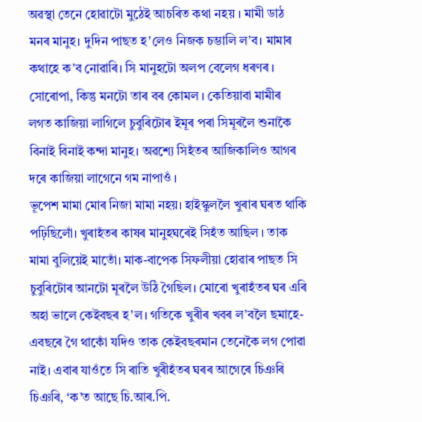অৱস্থা তেনে হোৱাটো মুঠেই আচৰিত কথা নহয় । মামী ডাঠ মনৰ মানুহ। দুদিন পাছত হ’লেও নিজক চম্ভালি ল’ব। মামাৰ কথাহে ক’ব নোৱাৰি। সি মানুহটো অলপ বেলেগ ধৰণৰ । সোৰোপা, কিন্তু মনটো তাৰ বৰ কোমল । কেতিয়াবা মামীৰ লগত কাজিয়া লাগিলে চুবুৰিটোৰ ইমূৰ পৰা সিমূৰলৈ শুনাকৈ বিনাই বিনাই কন্দা মানুহ। অৱশ্যে সিহঁতৰ আজিকালিও আগৰ দৰে কাজিয়া লাগেনে গম নাপাওঁ ।
ভূপেশ মামা মোৰ নিজা মামা নহয়। হাইস্কুললৈ খুৰাৰ ঘৰত থাকি পঢ়িছিলোঁ। খুৰাহঁতৰ কাষৰ মানুহঘৰেই সিহঁত আছিল । তাক মামা বুলিয়েই মাতোঁ। মাক-বাপেক সিফলীয়া হোৱাৰ পাছত সি চুবুৰিটোৰ আনটো মূৰলৈ উঠি গৈছিল। মোৰো খুৰাহঁতৰ ঘৰ এৰি অহা ভালে কেইবছৰ হ’ল। গতিকে খুৰীৰ খবৰ ল’বলৈ ছমাহে-এবছৰে গৈ থাকোঁ যদিও তাক কেইবছৰমান তেনেকৈ লগ পোৱা নাই। এবাৰ যাওঁতে সি ৰাতি খুৰীহঁতৰ ঘৰৰ আগেৰে চিঞৰি চিঞৰি, ‘ক’ত আছে চি.আৰ.পি.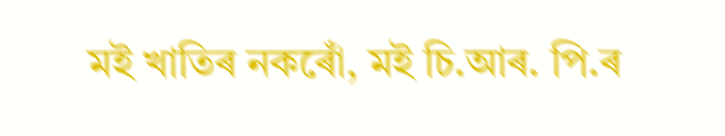মই খাতিৰ নকৰোঁ, মই চি.আৰ. পি.ৰ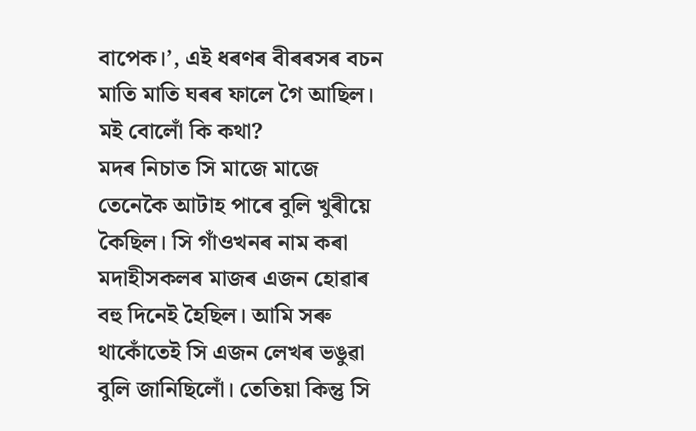বাপেক।’, এই ধৰণৰ বীৰৰসৰ বচন মাতি মাতি ঘৰৰ ফালে গৈ আছিল। মই বোলোঁ কি কথা?
মদৰ নিচাত সি মাজে মাজে তেনেকৈ আটাহ পাৰে বুলি খুৰীয়ে কৈছিল। সি গাঁওখনৰ নাম কৰা মদাহীসকলৰ মাজৰ এজন হোৱাৰ বহু দিনেই হৈছিল। আমি সৰু থাকোঁতেই সি এজন লেখৰ ভঙুৱা বুলি জানিছিলোঁ। তেতিয়া কিন্তু সি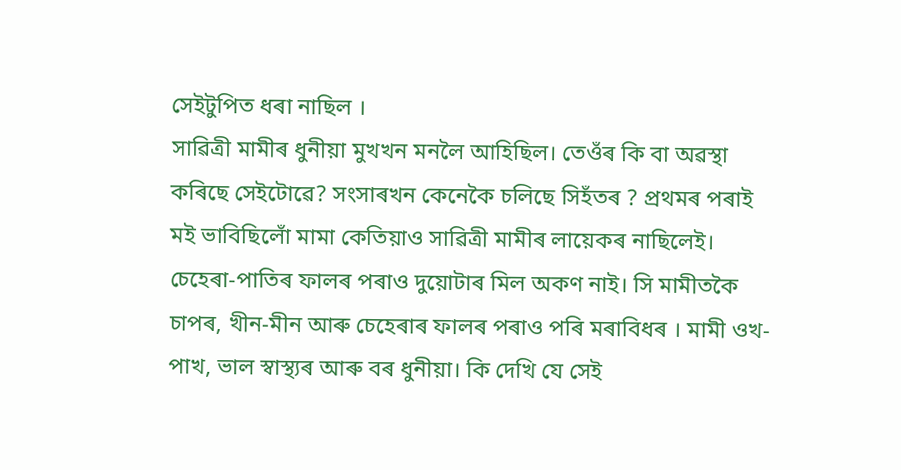সেইটুপিত ধৰা নাছিল ।
সাৱিত্ৰী মামীৰ ধুনীয়া মুখখন মনলৈ আহিছিল। তেওঁৰ কি বা অৱস্থা কৰিছে সেইটোৱে? সংসাৰখন কেনেকৈ চলিছে সিহঁতৰ ? প্ৰথমৰ পৰাই মই ভাবিছিলোঁ মামা কেতিয়াও সাৱিত্ৰী মামীৰ লায়েকৰ নাছিলেই। চেহেৰা-পাতিৰ ফালৰ পৰাও দুয়োটাৰ মিল অকণ নাই। সি মামীতকৈ চাপৰ, খীন-মীন আৰু চেহেৰাৰ ফালৰ পৰাও পৰি মৰাবিধৰ । মামী ওখ-পাখ, ভাল স্বাস্থ্যৰ আৰু বৰ ধুনীয়া। কি দেখি যে সেই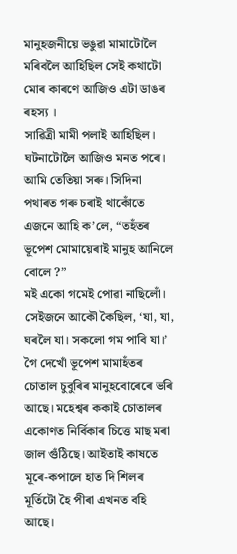মানুহজনীয়ে ভঙুৱা মামাটোলৈ মৰিবলৈ আহিছিল সেই কথাটো মোৰ কাৰণে আজিও এটা ডাঙৰ ৰহস্য ।
সাৱিত্ৰী মামী পলাই আহিছিল। ঘটনাটোলৈ আজিও মনত পৰে। আমি তেতিয়া সৰু। সিদিনা পথাৰত গৰু চৰাই থাকোঁতে এজনে আহি ক’লে, “তহঁতৰ ভূপেশ মোমায়েৰাই মানুহ আনিলে বোলে ?”
মই একো গমেই পোৱা নাছিলোঁ।
সেইজনে আকৌ কৈছিল, ‘যা, যা, ঘৰলৈ যা। সকলো গম পাবি যা।’
গৈ দেখোঁ ভূপেশ মামাহঁতৰ চোতাল চুবুৰিৰ মানুহবোৰেৰে ভৰি আছে। মহেশ্বৰ ককাই চোতালৰ একোণত নিৰ্বিকাৰ চিত্তে মাছ মৰা জাল গুঁঠিছে। আইতাই কাষতে মূৰে-কপালে হাত দি শিলৰ মূৰ্তিটো হৈ পীৰা এখনত বহি আছে।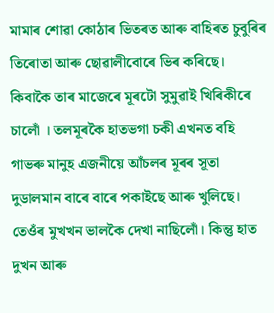মামাৰ শোৱা কোঠাৰ ভিতৰত আৰু বাহিৰত চুবুৰিৰ তিৰোতা আৰু ছোৱালীবোৰে ভিৰ কৰিছে। কিবাকৈ তাৰ মাজেৰে মূৰটো সুমুৱাই খিৰিকীৰে চালোঁ । তলমূৰকৈ হাতভগা চকী এখনত বহি গাভৰু মানুহ এজনীয়ে আঁচলৰ মূৰৰ সূতা দুডালমান বাৰে বাৰে পকাইছে আৰু খুলিছে। তেওঁৰ মুখখন ভালকৈ দেখা নাছিলোঁ। কিন্তু হাত দুখন আৰু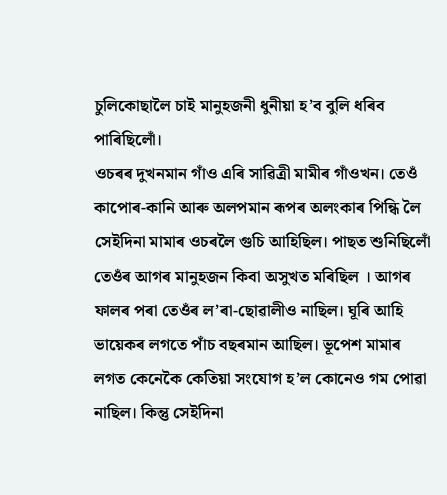চুলিকোছালৈ চাই মানুহজনী ধুনীয়া হ’ব বুলি ধৰিব পাৰিছিলোঁ।
ওচৰৰ দুখনমান গাঁও এৰি সাৱিত্ৰী মামীৰ গাঁওখন। তেওঁ কাপোৰ-কানি আৰু অলপমান ৰূপৰ অলংকাৰ পিন্ধি লৈ সেইদিনা মামাৰ ওচৰলৈ গুচি আহিছিল। পাছত শুনিছিলোঁ তেওঁৰ আগৰ মানুহজন কিবা অসুখত মৰিছিল । আগৰ ফালৰ পৰা তেওঁৰ ল’ৰা-ছোৱালীও নাছিল। ঘূৰি আহি ভায়েকৰ লগতে পাঁচ বছৰমান আছিল। ভূপেশ মামাৰ লগত কেনেকৈ কেতিয়া সংযোগ হ’ল কোনেও গম পোৱা নাছিল। কিন্তু সেইদিনা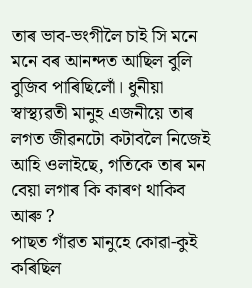তাৰ ভাব-ভংগীলৈ চাই সি মনে মনে বৰ আনন্দত আছিল বুলি বুজিব পাৰিছিলোঁ। ধুনীয়া স্বাস্থ্যৱতী মানুহ এজনীয়ে তাৰ লগত জীৱনটো কটাবলৈ নিজেই আহি ওলাইছে, গতিকে তাৰ মন বেয়া লগাৰ কি কাৰণ থাকিব আৰু ?
পাছত গাঁৱত মানুহে কোৱা-কুই কৰিছিল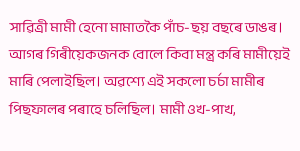সাৱিত্ৰী মামী হেনো মামাতকৈ পাঁচ-ছয় বছৰে ডাঙৰ। আগৰ গিৰীয়েকজনক বোলে কিবা মন্ত্ৰ কৰি মামীয়েই মাৰি পেলাইছিল। অৱশ্যে এই সকলো চৰ্চা মামীৰ পিছফালৰ পৰাহে চলিছিল। মামী ওখ-পাখ,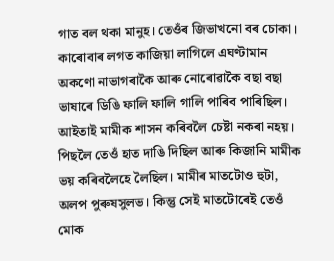গাত বল থকা মানুহ। তেওঁৰ জিভাখনো বৰ চোকা। কাৰোবাৰ লগত কাজিয়া লাগিলে এঘণ্টামান অকণো নাভাগৰাকৈ আৰু নোৰোৱাকৈ বছা বছা ভাষাৰে ডিঙি ফালি ফালি গালি পাৰিব পাৰিছিল। আইতাই মামীক শাসন কৰিবলৈ চেষ্টা নকৰা নহয়। পিছলৈ তেওঁ হাত দাঙি দিছিল আৰু কিজানি মামীক ভয় কৰিবলৈহে লৈছিল। মামীৰ মাতটোও হুটা, অলপ পুৰুষসুলভ। কিন্তু সেই মাতটোৰেই তেওঁ মোক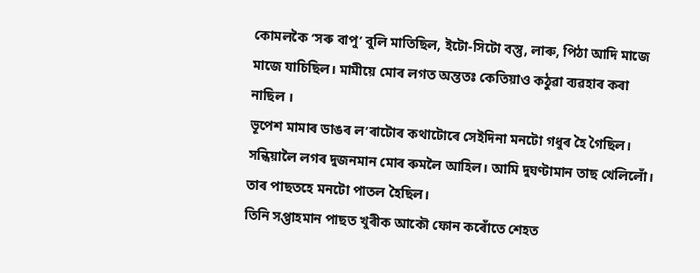কোমলকৈ ‘সৰু বাপু’ বুলি মাতিছিল, ইটো-সিটো বস্তু, লাৰু, পিঠা আদি মাজে মাজে যাচিছিল। মামীয়ে মোৰ লগত অন্ততঃ কেতিয়াও কঠুৱা ব্যৱহাৰ কৰা নাছিল ।
ভূপেশ মামাৰ ডাঙৰ ল’ৰাটোৰ কথাটোৰে সেইদিনা মনটো গধুৰ হৈ গৈছিল। সন্ধিয়ালৈ লগৰ দুজনমান মোৰ ৰুমলৈ আহিল। আমি দুঘণ্টামান তাছ খেলিলোঁ। তাৰ পাছতহে মনটো পাতল হৈছিল।
তিনি সপ্তাহমান পাছত খুৰীক আকৌ ফোন কৰোঁতে শেহত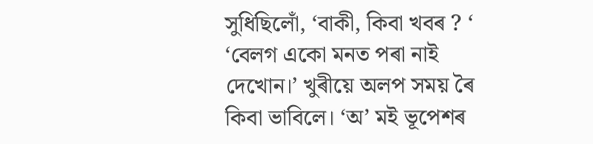সুধিছিলোঁ, ‘বাকী, কিবা খবৰ ? ‘
‘বেলগ একো মনত পৰা নাই দেখোন।’ খুৰীয়ে অলপ সময় ৰৈ কিবা ভাবিলে। ‘অ’ মই ভূপেশৰ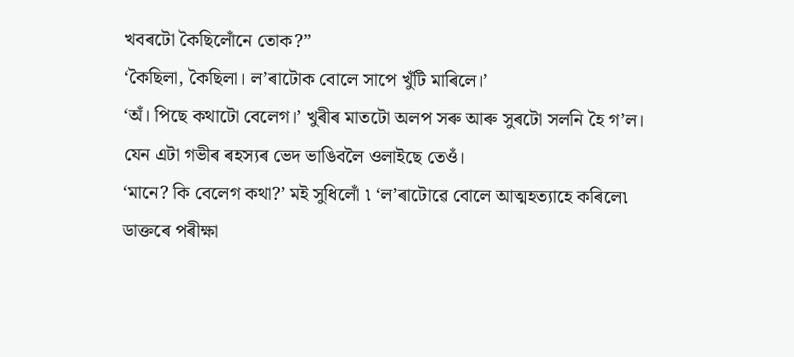খবৰটো কৈছিলোঁনে তোক?”
‘কৈছিলা, কৈছিলা। ল’ৰাটোক বোলে সাপে খুঁটি মাৰিলে।’
‘অঁ। পিছে কথাটো বেলেগ।’ খুৰীৰ মাতটো অলপ সৰু আৰু সুৰটো সলনি হৈ গ’ল। যেন এটা গভীৰ ৰহস্যৰ ভেদ ভাঙিবলৈ ওলাইছে তেওঁ।
‘মানে? কি বেলেগ কথা?’ মই সুধিলোঁ ৷ ‘ল’ৰাটোৱে বোলে আত্মহত্যাহে কৰিলে৷ ডাক্তৰে পৰীক্ষা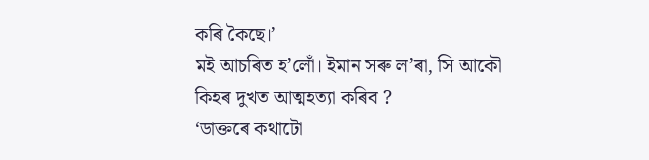কৰি কৈছে।’
মই আচৰিত হ’লোঁ। ইমান সৰু ল’ৰা, সি আকৌ কিহৰ দুখত আত্মহত্যা কৰিব ?
‘ডাক্তৰে কথাটো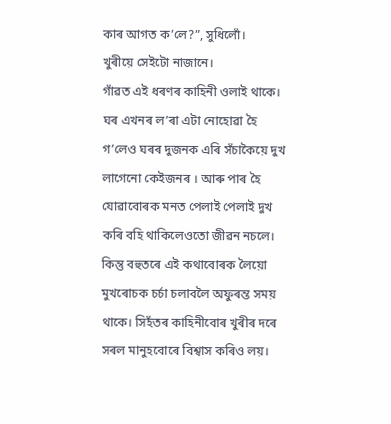কাৰ আগত ক’লে?”, সুধিলোঁ।
খুৰীয়ে সেইটো নাজানে।
গাঁৱত এই ধৰণৰ কাহিনী ওলাই থাকে। ঘৰ এখনৰ ল’ৰা এটা নোহোৱা হৈ গ’লেও ঘৰৰ দুজনক এৰি সঁচাকৈয়ে দুখ লাগেনো কেইজনৰ । আৰু পাৰ হৈ যোৱাবোৰক মনত পেলাই পেলাই দুখ কৰি বহি থাকিলেওতো জীৱন নচলে। কিন্তু বহুতৰে এই কথাবোৰক লৈয়ো মুখৰোচক চৰ্চা চলাবলৈ অফুৰন্ত সময় থাকে। সিহঁতৰ কাহিনীবোৰ খুৰীৰ দৰে সৰল মানুহবোৰে বিশ্বাস কৰিও লয়।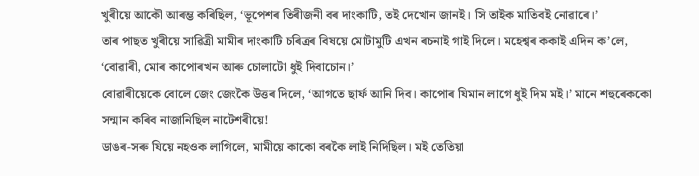খুৰীয়ে আকৌ আৰম্ভ কৰিছিল, ‘ভূপেশৰ তিৰীজনী বৰ দাংকাটি, তই দেখোন জানই। সি তাইক মাতিবই নোৱাৰে।’
তাৰ পাছত খুৰীয়ে সাৱিত্ৰী মামীৰ দাংকাটি চৰিত্ৰৰ বিষয়ে মোটামুটি এখন ৰচনাই গাই দিলে। মহেশ্বৰ ককাই এদিন ক’লে, ‘বোৱাৰী, মোৰ কাপোৰখন আৰু চোলাটো ধুই দিবাচোন।’
বোৱাৰীয়েকে বোলে জেং জেংকৈ উত্তৰ দিলে, ‘আগতে ছার্ফ আনি দিব। কাপোৰ যিমান লাগে ধুই দিম মই।’ মানে শহুৰেককো সন্মান কৰিব নাজানিছিল নাটেশৰীয়ে!
ডাঙৰ-সৰু যিয়ে নহওক লাগিলে, মামীয়ে কাকো বৰকৈ লাই নিদিছিল। মই তেতিয়া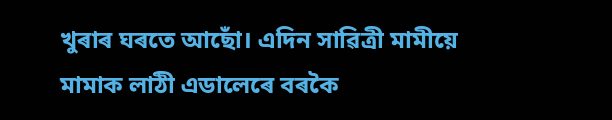খুৰাৰ ঘৰতে আছোঁ। এদিন সাৱিত্ৰী মামীয়ে মামাক লাঠী এডালেৰে বৰকৈ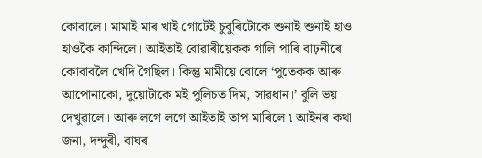কোবালে। মামাই মাৰ খাই গোটেই চুবুৰিটোকে শুনাই শুনাই হাও হাওকৈ কান্দিলে। আইতাই বোৱাৰীয়েকক গালি পাৰি বাঢ়নীৰে কোবাবলৈ খেদি গৈছিল। কিন্তু মামীয়ে বোলে ‘পুতেকক আৰু আপোনাকো, দুয়োটাকে মই পুলিচত দিম, সাৱধান।’ বুলি ভয় দেখুৱালে। আৰু লগে লগে আইতাই তাপ মাৰিলে ৷ আইনৰ কথা জনা, দন্দুৰী, বাঘৰ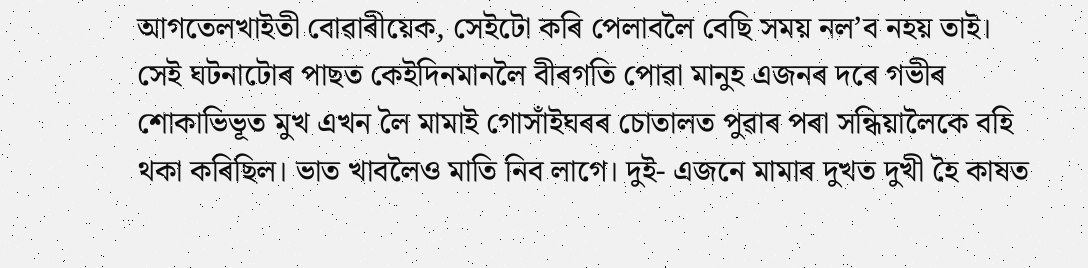আগতেলখাইতী বোৱাৰীয়েক, সেইটো কৰি পেলাবলৈ বেছি সময় নল’ব নহয় তাই।
সেই ঘটনাটোৰ পাছত কেইদিনমানলৈ বীৰগতি পোৱা মানুহ এজনৰ দৰে গভীৰ শোকাভিভূত মুখ এখন লৈ মামাই গোসাঁইঘৰৰ চোতালত পুৱাৰ পৰা সন্ধিয়ালৈকে বহি থকা কৰিছিল। ভাত খাবলৈও মাতি নিব লাগে। দুই- এজনে মামাৰ দুখত দুখী হৈ কাষত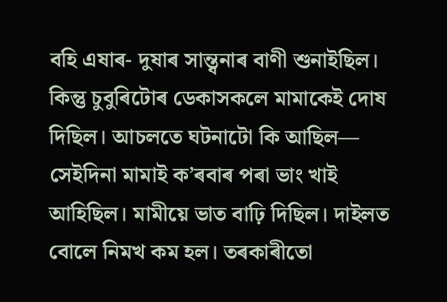বহি এষাৰ- দুষাৰ সান্ত্বনাৰ বাণী শুনাইছিল। কিন্তু চুবুৰিটোৰ ডেকাসকলে মামাকেই দোষ দিছিল। আচলতে ঘটনাটো কি আছিল—
সেইদিনা মামাই ক’ৰবাৰ পৰা ভাং খাই আহিছিল। মামীয়ে ভাত বাঢ়ি দিছিল। দাইলত বোলে নিমখ কম হল। তৰকাৰীতো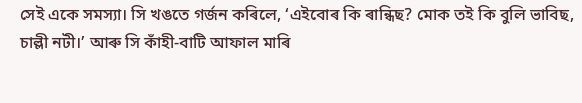সেই একে সমস্যা। সি খঙতে গৰ্জন কৰিলে, ‘এইবোৰ কি ৰান্ধিছ? মোক তই কি বুলি ভাবিছ, চাল্লী নটী।’ আৰু সি কাঁহী-বাটি আফাল মাৰি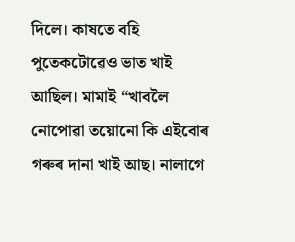দিলে। কাষতে বহি পুতেকটোৱেও ভাত খাই আছিল। মামাই “খাবলৈ নোপোৱা তয়োনো কি এইবোৰ গৰুৰ দানা খাই আছ। নালাগে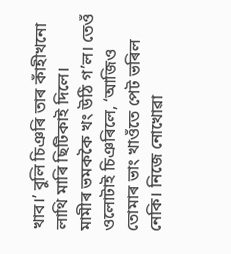খাব।’ বুলি চিঞৰি তাৰ কাঁহীখনো লাথি মাৰি ছিটিকাই দিলে।
মামীৰ ভমককৈ খং উঠি গ’ল। তেওঁ ওলোটাই চিঞৰিলে, ‘আজিও তোমাৰ ভাং খাওঁতে পেট ভৰিল নেকি। নিজে নোখোৱা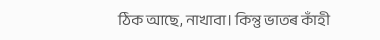ঠিক আছে, নাখাবা। কিন্তু ভাতৰ কাঁহী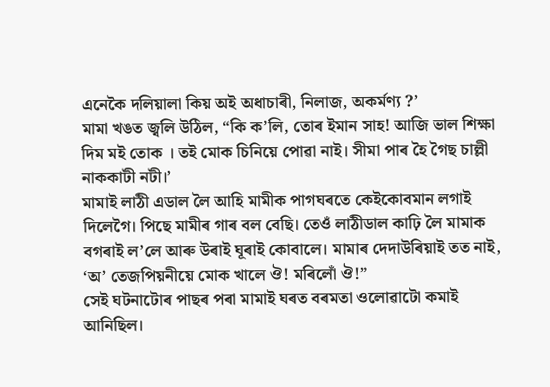এনেকৈ দলিয়ালা কিয় অই অধাচাৰী, নিলাজ, অকর্মণ্য ?’
মামা খঙত জ্বলি উঠিল, “কি ক’লি, তোৰ ইমান সাহ! আজি ভাল শিক্ষা দিম মই তোক । তই মোক চিনিয়ে পোৱা নাই। সীমা পাৰ হৈ গৈছ চাল্লী নাককাটী নটী।’
মামাই লাঠী এডাল লৈ আহি মামীক পাগঘৰতে কেইকোবমান লগাই দিলেগৈ। পিছে মামীৰ গাৰ বল বেছি। তেওঁ লাঠীডাল কাঢ়ি লৈ মামাক বগৰাই ল’লে আৰু উৰাই ঘূৰাই কোবালে। মামাৰ দেদাউৰিয়াই তত নাই, ‘অ’ তেজপিয়নীয়ে মোক খালে ঔ! মৰিলোঁ ঔ!”
সেই ঘটনাটোৰ পাছৰ পৰা মামাই ঘৰত বৰমতা ওলোৱাটো কমাই আনিছিল।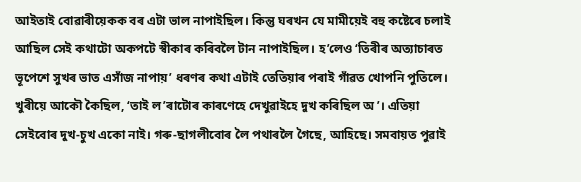আইতাই বোৱাৰীয়েকক বৰ এটা ভাল নাপাইছিল। কিন্তু ঘৰখন যে মামীয়েই বহু কষ্টেৰে চলাই আছিল সেই কথাটো অকপটে স্বীকাৰ কৰিবলৈ টান নাপাইছিল। হ’লেও ‘তিৰীৰ অত্যাচাৰত ভূপেশে সুখৰ ভাত এসাঁজ নাপায়’ ধৰণৰ কথা এটাই তেতিয়াৰ পৰাই গাঁৱত খোপনি পুতিলে।
খুৰীয়ে আকৌ কৈছিল, ‘তাই ল’ৰাটোৰ কাৰণেহে দেখুৱাইহে দুখ কৰিছিল অ’। এতিয়া সেইবোৰ দুখ-চুখ একো নাই। গৰু-ছাগলীবোৰ লৈ পথাৰলৈ গৈছে, আহিছে। সমবায়ত পুৱাই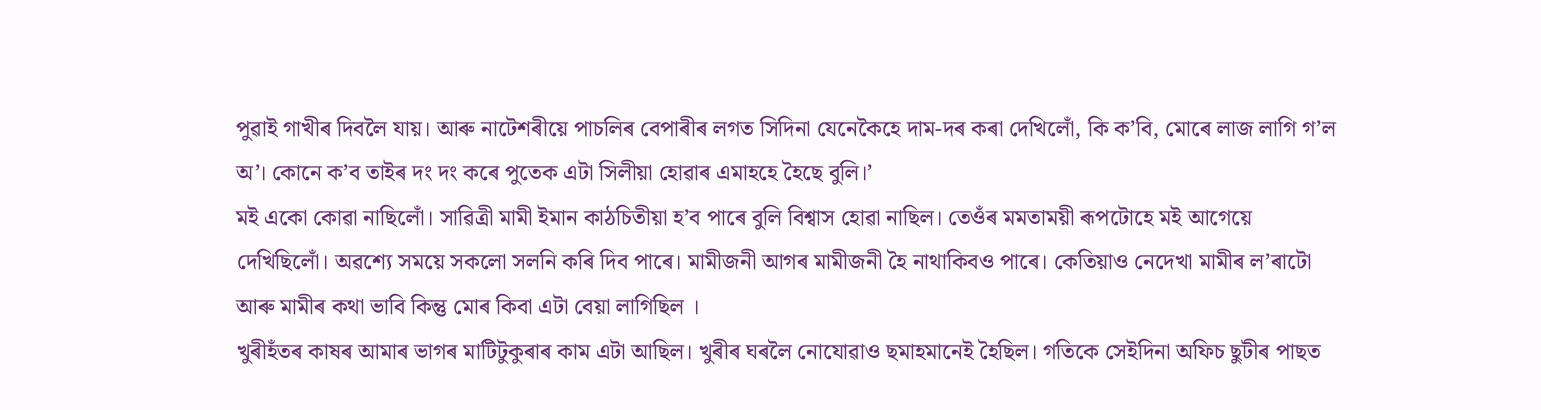পুৱাই গাখীৰ দিবলৈ যায়। আৰু নাটেশৰীয়ে পাচলিৰ বেপাৰীৰ লগত সিদিনা যেনেকৈহে দাম-দৰ কৰা দেখিলোঁ, কি ক’বি, মোৰে লাজ লাগি গ’ল অ’। কোনে ক’ব তাইৰ দং দং কৰে পুতেক এটা সিলীয়া হোৱাৰ এমাহহে হৈছে বুলি।’
মই একো কোৱা নাছিলোঁ। সাৱিত্ৰী মামী ইমান কাঠচিতীয়া হ’ব পাৰে বুলি বিশ্বাস হোৱা নাছিল। তেওঁৰ মমতাময়ী ৰূপটোহে মই আগেয়ে দেখিছিলোঁ। অৱশ্যে সময়ে সকলো সলনি কৰি দিব পাৰে। মামীজনী আগৰ মামীজনী হৈ নাথাকিবও পাৰে। কেতিয়াও নেদেখা মামীৰ ল’ৰাটো আৰু মামীৰ কথা ভাবি কিন্তু মোৰ কিবা এটা বেয়া লাগিছিল ।
খুৰীহঁতৰ কাষৰ আমাৰ ভাগৰ মাটিটুকুৰাৰ কাম এটা আছিল। খুৰীৰ ঘৰলৈ নোযোৱাও ছমাহমানেই হৈছিল। গতিকে সেইদিনা অফিচ ছুটীৰ পাছত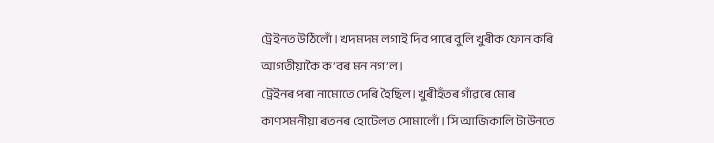ট্ৰেইনত উঠিলোঁ। খদমদম লগাই দিব পাৰে বুলি খুৰীক ফোন কৰি আগতীয়াকৈ ক’বৰ মন নগ’ল।
ট্ৰেইনৰ পৰা নামোতে দেৰি হৈছিল। খুৰীহঁতৰ গাঁৱৰে মোৰ কাণসমনীয়া ৰতনৰ হোটেলত সোমালোঁ। সি আজিকালি টাউনতে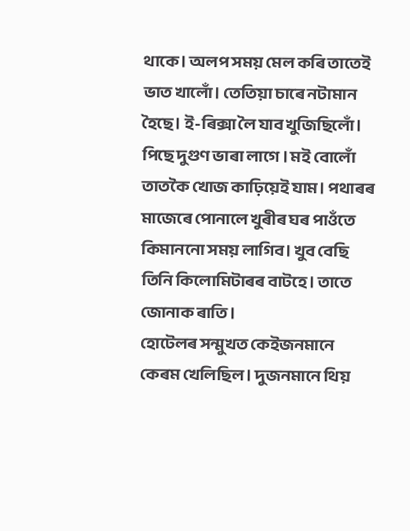থাকে। অলপ সময় মেল কৰি তাতেই ভাত খালোঁ। তেতিয়া চাৰে নটামান হৈছে। ই-ৰিক্সা লৈ যাব খুজিছিলোঁ। পিছে দুগুণ ভাৰা লাগে । মই বোলোঁ তাতকৈ খোজ কাঢ়িয়েই যাম। পথাৰৰ মাজেৰে পোনালে খুৰীৰ ঘৰ পাওঁতে কিমাননো সময় লাগিব। খুব বেছি তিনি কিলোমিটাৰৰ বাটহে। তাতে জোনাক ৰাতি ।
হোটেলৰ সন্মুখত কেইজনমানে কেৰম খেলিছিল। দুজনমানে থিয়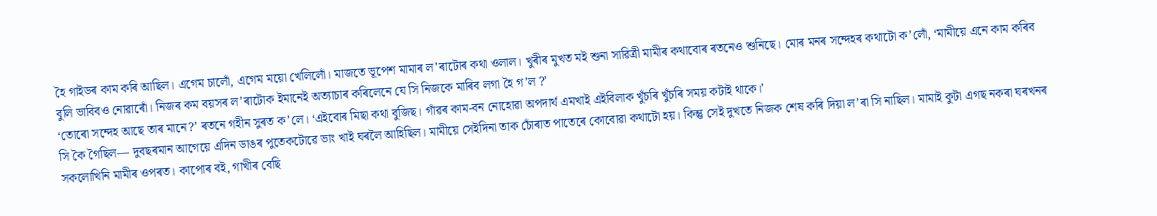হৈ গাইডৰ কাম কৰি আছিল। এগেম চালোঁ, এগেম ময়ো খেলিলোঁ। মাজতে ভূপেশ মামাৰ ল’ৰাটোৰ কথা ওলাল। খুৰীৰ মুখত মই শুনা সাৱিত্ৰী মামীৰ কথাবোৰ ৰতনেও শুনিছে। মোৰ মনৰ সন্দেহৰ কথাটো ক’লোঁ, ‘মামীয়ে এনে কাম কৰিব বুলি ভাবিবও নোৱাৰোঁ। নিজৰ কম বয়সৰ ল’ৰাটোক ইমানেই অত্যাচাৰ কৰিলেনে যে সি নিজকে মাৰিব লগা হৈ গ’ল ?’
‘তোৰো সন্দেহ আছে তাৰ মানে?’ ৰতনে গহীন সুৰত ক’লে। ‘এইবোৰ মিছা কথা বুজিছ। গাঁৱৰ কাম-বন নোহোৱা অপদার্থ এমখাই এইবিলাক খুঁচৰি খুঁচৰি সময় কটাই থাকে।’
সি কৈ গৈছিল— দুবছৰমান আগেয়ে এদিন ডাঙৰ পুতেকটোৱে ভাং খাই ঘৰলৈ আহিছিল। মামীয়ে সেইদিনা তাক চোঁৰাত পাতেৰে কোবোৱা কথাটো হয়। কিন্তু সেই দুখতে নিজক শেষ কৰি দিয়া ল’ৰা সি নাছিল। মামাই কুটা এগছ নকৰা ঘৰখনৰ সকলোখিনি মামীৰ ওপৰত। কাপোৰ বই, গাখীৰ বেছি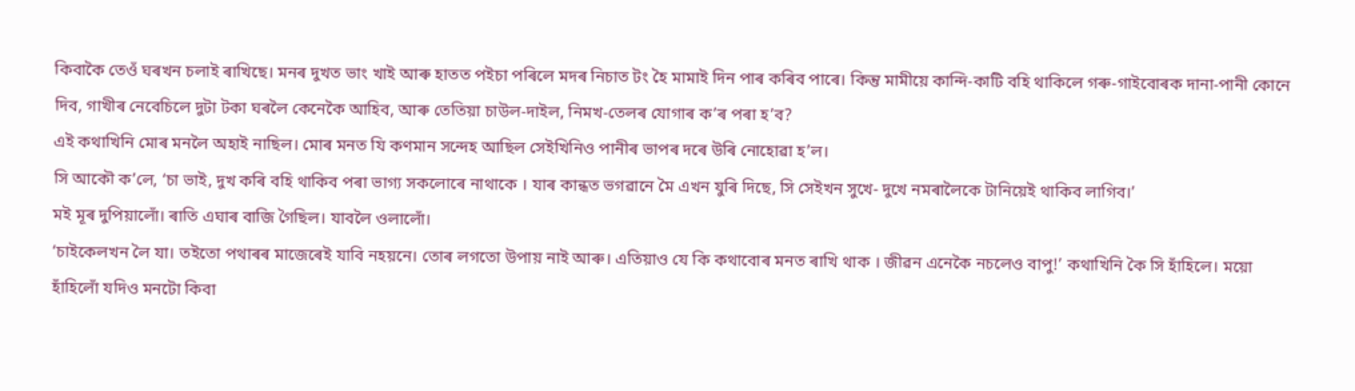কিবাকৈ তেওঁ ঘৰখন চলাই ৰাখিছে। মনৰ দুখত ভাং খাই আৰু হাতত পইচা পৰিলে মদৰ নিচাত টং হৈ মামাই দিন পাৰ কৰিব পাৰে। কিন্তু মামীয়ে কান্দি-কাটি বহি থাকিলে গৰু-গাইবোৰক দানা-পানী কোনে দিব, গাখীৰ নেবেচিলে দুটা টকা ঘৰলৈ কেনেকৈ আহিব, আৰু তেতিয়া চাউল-দাইল, নিমখ-তেলৰ যোগাৰ ক’ৰ পৰা হ’ব?
এই কথাখিনি মোৰ মনলৈ অহাই নাছিল। মোৰ মনত যি কণমান সন্দেহ আছিল সেইখিনিও পানীৰ ভাপৰ দৰে উৰি নোহোৱা হ’ল।
সি আকৌ ক’লে, ‘চা ভাই, দুখ কৰি বহি থাকিব পৰা ভাগ্য সকলোৰে নাথাকে । যাৰ কান্ধত ভগৱানে মৈ এখন যুৰি দিছে, সি সেইখন সুখে- দুখে নমৰালৈকে টানিয়েই থাকিব লাগিব।’
মই মূৰ দুপিয়ালোঁ। ৰাতি এঘাৰ বাজি গৈছিল। যাবলৈ ওলালোঁ।
‘চাইকেলখন লৈ যা। তইতো পথাৰৰ মাজেৰেই যাবি নহয়নে। তোৰ লগতো উপায় নাই আৰু। এতিয়াও যে কি কথাবোৰ মনত ৰাখি থাক । জীৱন এনেকৈ নচলেও বাপু!’ কথাখিনি কৈ সি হাঁহিলে। ময়ো হাঁহিলোঁ যদিও মনটো কিবা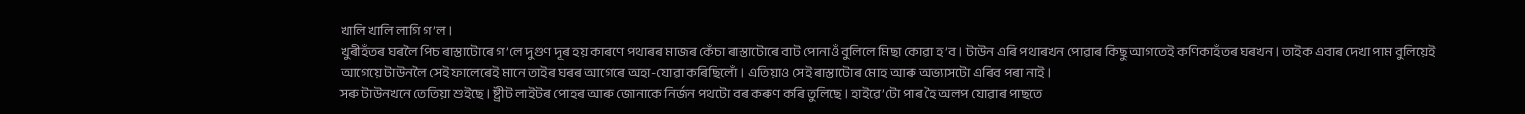খালি খালি লাগি গ’ল।
খুৰীহঁতৰ ঘৰলৈ পিচ ৰাস্তাটোৰে গ’লে দুগুণ দূৰ হয় কাৰণে পথাৰৰ মাজৰ কেঁচা ৰাস্তাটোৰে বাট পোনাওঁ বুলিলে মিছা কোৱা হ’ব। টাউন এৰি পথাৰখন পোৱাৰ কিছু আগতেই কণিকাহঁতৰ ঘৰখন। তাইক এবাৰ দেখা পাম বুলিয়েই আগেয়ে টাউনলৈ সেই ফালেৰেই মানে তাইৰ ঘৰৰ আগেৰে অহা-যোৱা কৰিছিলোঁ। এতিয়াও সেই ৰাস্তাটোৰ মোহ আৰু অভ্যাসটো এৰিব পৰা নাই।
সৰু টাউনখনে তেতিয়া শুইছে। ষ্ট্রীট লাইটৰ পোহৰ আৰু জোনাকে নির্জন পথটো বৰ কৰুণ কৰি তুলিছে। হাইৱে’টো পাৰ হৈ অলপ যোৱাৰ পাছতে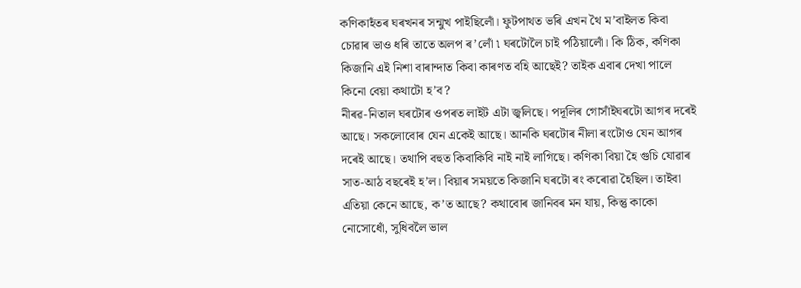কণিকাহঁতৰ ঘৰখনৰ সন্মুখ পাইছিলোঁ। ফুটপাথত ভৰি এখন থৈ ম’বাইলত কিবা চোৱাৰ ভাও ধৰি তাতে অলপ ৰ’লোঁ ৷ ঘৰটোলৈ চাই পঠিয়ালোঁ। কি ঠিক, কণিকা কিজানি এই নিশা বাৰান্দাত কিবা কাৰণত বহি আছেই? তাইক এবাৰ দেখা পালে কিনো বেয়া কথাটো হ’ব?
নীৰৱ-নিতাল ঘৰটোৰ ওপৰত লাইট এটা জ্বলিছে। পদূলিৰ গোসাঁইঘৰটো আগৰ দৰেই আছে। সকলোবোৰ যেন একেই আছে। আনকি ঘৰটোৰ নীলা ৰংটোও যেন আগৰ দৰেই আছে। তথাপি বহুত কিবাকিবি নাই নাই লাগিছে। কণিকা বিয়া হৈ গুচি যোৱাৰ সাত-আঠ বছৰেই হ’ল। বিয়াৰ সময়তে কিজানি ঘৰটো ৰং কৰোৱা হৈছিল। তাইবা এতিয়া কেনে আছে, ক’ত আছে? কথাবোৰ জানিবৰ মন যায়, কিন্তু কাকো নোসোধোঁ, সুধিবলৈ ভাল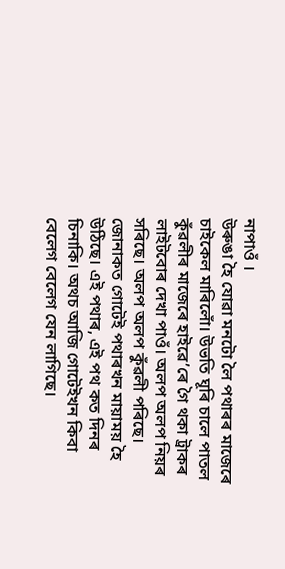নাপাওঁ ।
উৰুঙা হৈ যোৱা মনটো লৈ পথাৰৰ মাজেৰে চাইকেল মাৰিলোঁ। উভতি ঘূৰি চালে পাতল কুঁৱলীৰ মাজেৰে হাইৱে’ৰে গৈ থকা ট্ৰাকৰ লাইটবোৰ দেখা পাওঁ। অলপ অলপ নিয়ৰ সৰিছে। অলপ অলপ কুঁৱলী পৰিছে। জোনাকত গোটেই পথাৰখন মায়াময় হৈ উঠিছে। এই পথাৰ, এই পথ কত দিনৰ চিনাকি। অথচ আজি গোটেইখন কিবা বেলেগ বেলেগ যেন লাগিছে।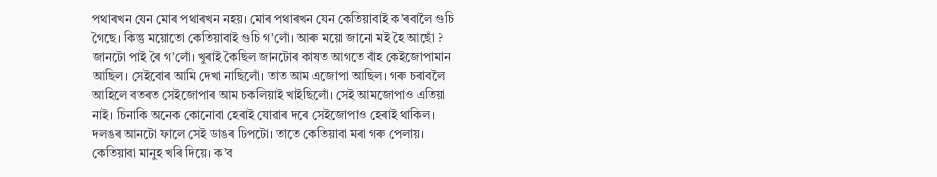পথাৰখন যেন মোৰ পথাৰখন নহয়। মোৰ পথাৰখন যেন কেতিয়াবাই ক’ৰবালৈ গুচি গৈছে। কিন্তু ময়োতো কেতিয়াবাই গুচি গ’লোঁ। আৰু ময়ো জানো মই হৈ আছোঁ ?
জানটো পাই ৰৈ গ’লোঁ। খুৰাই কৈছিল জানটোৰ কাষত আগতে বাঁহ কেইজোপামান আছিল। সেইবোৰ আমি দেখা নাছিলোঁ। তাত আম এজোপা আছিল। গৰু চৰাবলৈ আহিলে বতৰত সেইজোপাৰ আম চকলিয়াই খাইছিলোঁ। সেই আমজোপাও এতিয়া নাই। চিনাকি অনেক কোনোবা হেৰাই যোৱাৰ দৰে সেইজোপাও হেৰাই থাকিল। দলঙৰ আনটো ফালে সেই ডাঙৰ ঢিপটো। তাতে কেতিয়াবা মৰা গৰু পেলায়। কেতিয়াবা মানুহ খৰি দিয়ে। ক’ব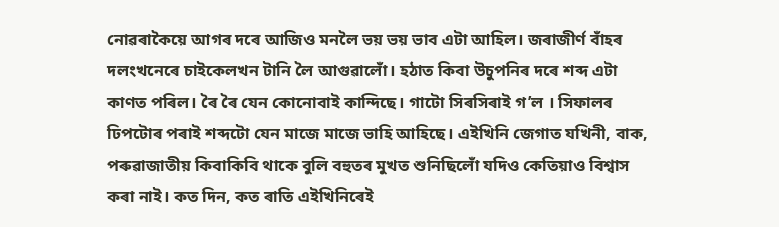নোৱৰাকৈয়ে আগৰ দৰে আজিও মনলৈ ভয় ভয় ভাব এটা আহিল। জৰাজীৰ্ণ বাঁহৰ দলংখনেৰে চাইকেলখন টানি লৈ আগুৱালোঁ। হঠাত কিবা উচুপনিৰ দৰে শব্দ এটা কাণত পৰিল। ৰৈ ৰৈ যেন কোনোবাই কান্দিছে। গাটো সিৰসিৰাই গ’ল । সিফালৰ ঢিপটোৰ পৰাই শব্দটো যেন মাজে মাজে ভাহি আহিছে। এইখিনি জেগাত যখিনী, বাক, পৰুৱাজাতীয় কিবাকিবি থাকে বুলি বহুতৰ মুখত শুনিছিলোঁ যদিও কেতিয়াও বিশ্বাস কৰা নাই। কত দিন, কত ৰাতি এইখিনিৰেই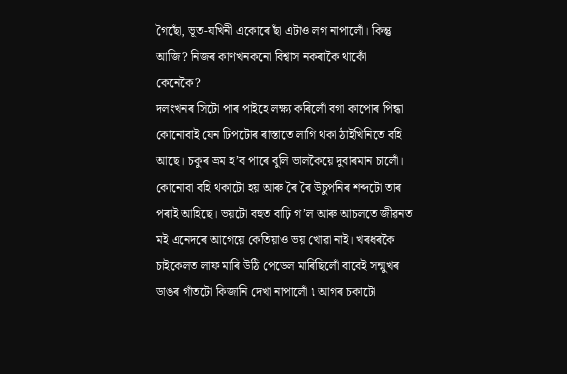গৈছোঁ, ভূত-যখিনী একোৰে ছাঁ এটাও লগ নাপালোঁ। কিন্তু আজি? নিজৰ কাণখনকনো বিশ্বাস নকৰাকৈ থাকোঁ কেনেকৈ?
দলংখনৰ সিটো পাৰ পাইহে লক্ষ্য কৰিলোঁ বগা কাপোৰ পিন্ধা কোনোবাই যেন ঢিপটোৰ ৰাস্তাতে লাগি থকা ঠাইখিনিতে বহি আছে। চকুৰ ভ্ৰম হ’ব পাৰে বুলি ভালকৈয়ে দুবাৰমান চালোঁ। কোনোবা বহি থকাটো হয় আৰু ৰৈ ৰৈ উচুপনিৰ শব্দটো তাৰ পৰাই আহিছে। ভয়টো বহুত বাঢ়ি গ’ল আৰু আচলতে জীৱনত মই এনেদৰে আগেয়ে কেতিয়াও ভয় খোৱা নাই। খৰধৰকৈ চাইকেলত লাফ মাৰি উঠি পেডেল মাৰিছিলোঁ বাবেই সন্মুখৰ ডাঙৰ গাঁতটো কিজানি দেখা নাপালোঁ ৷ আগৰ চকাটো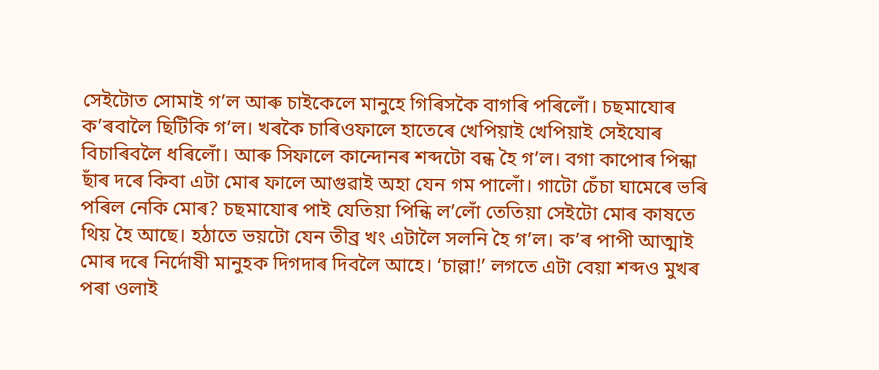সেইটোত সোমাই গ’ল আৰু চাইকেলে মানুহে গিৰিসকৈ বাগৰি পৰিলোঁ। চছমাযোৰ ক’ৰবালৈ ছিটিকি গ’ল। খৰকৈ চাৰিওফালে হাতেৰে খেপিয়াই খেপিয়াই সেইযোৰ বিচাৰিবলৈ ধৰিলোঁ। আৰু সিফালে কান্দোনৰ শব্দটো বন্ধ হৈ গ’ল। বগা কাপোৰ পিন্ধা ছাঁৰ দৰে কিবা এটা মোৰ ফালে আগুৱাই অহা যেন গম পালোঁ। গাটো চেঁচা ঘামেৰে ভৰি পৰিল নেকি মোৰ? চছমাযোৰ পাই যেতিয়া পিন্ধি ল’লোঁ তেতিয়া সেইটো মোৰ কাষতে থিয় হৈ আছে। হঠাতে ভয়টো যেন তীব্ৰ খং এটালৈ সলনি হৈ গ’ল। ক’ৰ পাপী আত্মাই মোৰ দৰে নিৰ্দোষী মানুহক দিগদাৰ দিবলৈ আহে। ‘চাল্লা!’ লগতে এটা বেয়া শব্দও মুখৰ পৰা ওলাই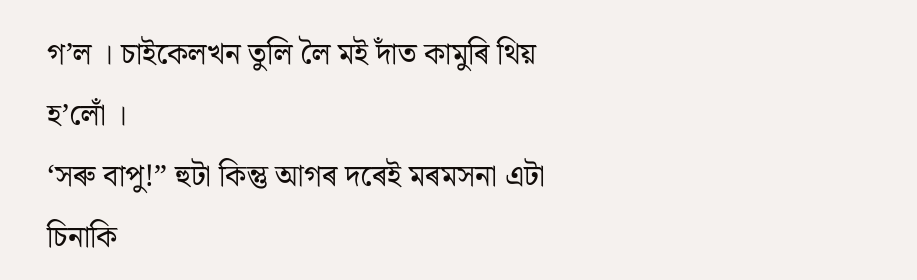গ’ল । চাইকেলখন তুলি লৈ মই দাঁত কামুৰি থিয় হ’লোঁ ।
‘সৰু বাপু!” হুটা কিন্তু আগৰ দৰেই মৰমসনা এটা চিনাকি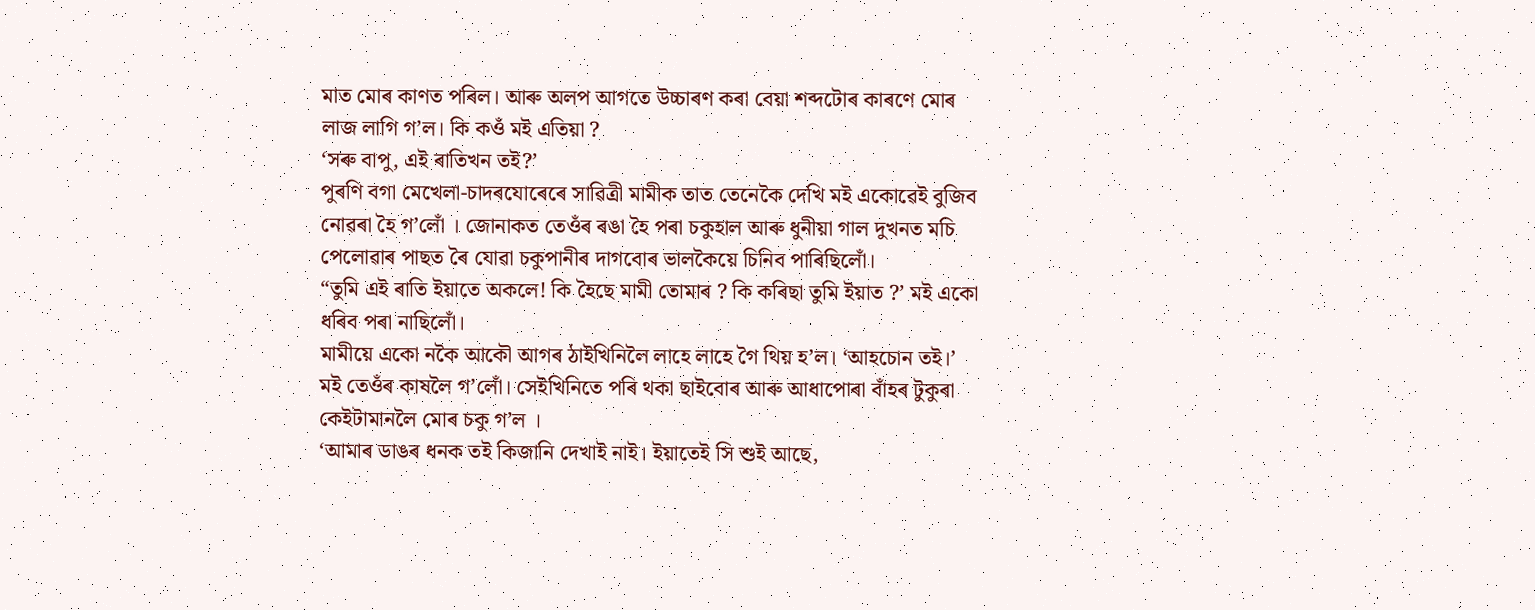মাত মোৰ কাণত পৰিল। আৰু অলপ আগতে উচ্চাৰণ কৰা বেয়া শব্দটোৰ কাৰণে মোৰ লাজ লাগি গ’ল। কি কওঁ মই এতিয়া ?
‘সৰু বাপু, এই ৰাতিখন তই?’
পুৰণি বগা মেখেলা-চাদৰযোৰেৰে সাৱিত্ৰী মামীক তাত তেনেকৈ দেখি মই একোৱেই বুজিব নোৱৰা হৈ গ’লোঁ । জোনাকত তেওঁৰ ৰঙা হৈ পৰা চকুহাল আৰু ধুনীয়া গাল দুখনত মচি পেলোৱাৰ পাছত ৰৈ যোৱা চকুপানীৰ দাগবোৰ ভালকৈয়ে চিনিব পাৰিছিলোঁ।
“তুমি এই ৰাতি ইয়াতে অকলে! কি হৈছে মামী তোমাৰ ? কি কৰিছা তুমি ইয়াত ?’ মই একো ধৰিব পৰা নাছিলোঁ।
মামীয়ে একো নকৈ আকৌ আগৰ ঠাইখিনিলৈ লাহে লাহে গৈ থিয় হ’ল। ‘আহচোন তই।’
মই তেওঁৰ কাষলৈ গ’লোঁ। সেইখিনিতে পৰি থকা ছাইবোৰ আৰু আধাপোৰা বাঁহৰ টুকুৰা কেইটামানলৈ মোৰ চকু গ’ল ।
‘আমাৰ ডাঙৰ ধনক তই কিজানি দেখাই নাই। ইয়াতেই সি শুই আছে,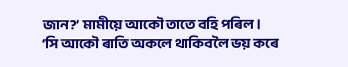জান?’ মামীয়ে আকৌ তাতে বহি পৰিল। ‘সি আকৌ ৰাতি অকলে থাকিবলৈ ভয় কৰে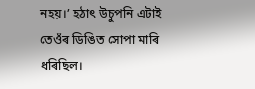নহয়।’ হঠাৎ উচুপনি এটাই তেওঁৰ ডিঙিত সোপা মাৰি ধৰিছিল।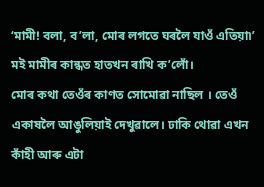‘মামী! বলা, ব’লা, মোৰ লগতে ঘৰলৈ যাওঁ এতিয়া৷’ মই মামীৰ কান্ধত হাতখন ৰাখি ক’লোঁ।
মোৰ কথা তেওঁৰ কাণত সোমোৱা নাছিল । তেওঁ একাষলৈ আঙুলিয়াই দেখুৱালে। ঢাকি থোৱা এখন কাঁহী আৰু এটা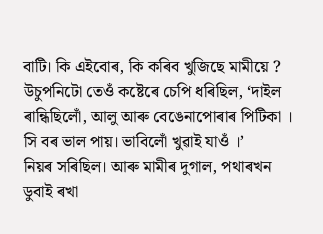বাটি। কি এইবোৰ, কি কৰিব খুজিছে মামীয়ে ?
উচুপনিটো তেওঁ কষ্টেৰে চেপি ধৰিছিল, ‘দাইল ৰান্ধিছিলোঁ, আলু আৰু বেঙেনাপোৰাৰ পিটিকা । সি বৰ ভাল পায়। ভাবিলোঁ খুৱাই যাওঁ ।’
নিয়ৰ সৰিছিল। আৰু মামীৰ দুগাল, পথাৰখন ডুবাই ৰখা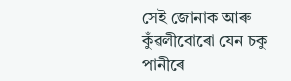সেই জোনাক আৰু কুঁৱলীবোৰো যেন চকু পানীৰে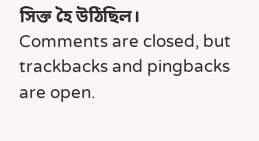সিক্ত হৈ উঠিছিল।
Comments are closed, but trackbacks and pingbacks are open.